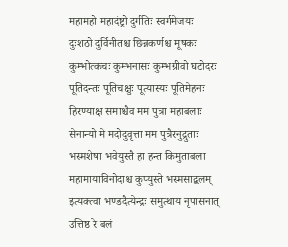महामहो महादंष्ट्रो दुर्गतिः स्वर्गमेजयः
दुःशठो दुर्विनीतश्च छिन्नकर्णश्च मूषकः
कुम्भोत्कचः कुम्भनासः कुम्भग्रीवो घटोदरः
पूतिदन्तः पूतिचक्षुः पूत्यास्यः पूतिमेहनः
हिरण्याक्ष समाश्चैव मम पुत्रा महाबलाः
सेनान्यो मे मदोदुवृत्ता मम पुत्रैरनुद्रुताः
भस्मशेषा भवेयुस्तै हा हन्त किमुताबला
महामायाविनोदाश्च कुप्युस्ते भस्मसाद्बलम्
इत्यक्त्वा भण्डदैत्येन्द्रः समुत्थाय नृपासनात्
उत्तिष्ठ रे बलं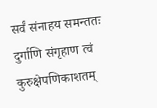सर्वं संनाहय समन्ततः
दुर्गाणि संगृहाण त्वं कुरुक्षेपणिकाशतम्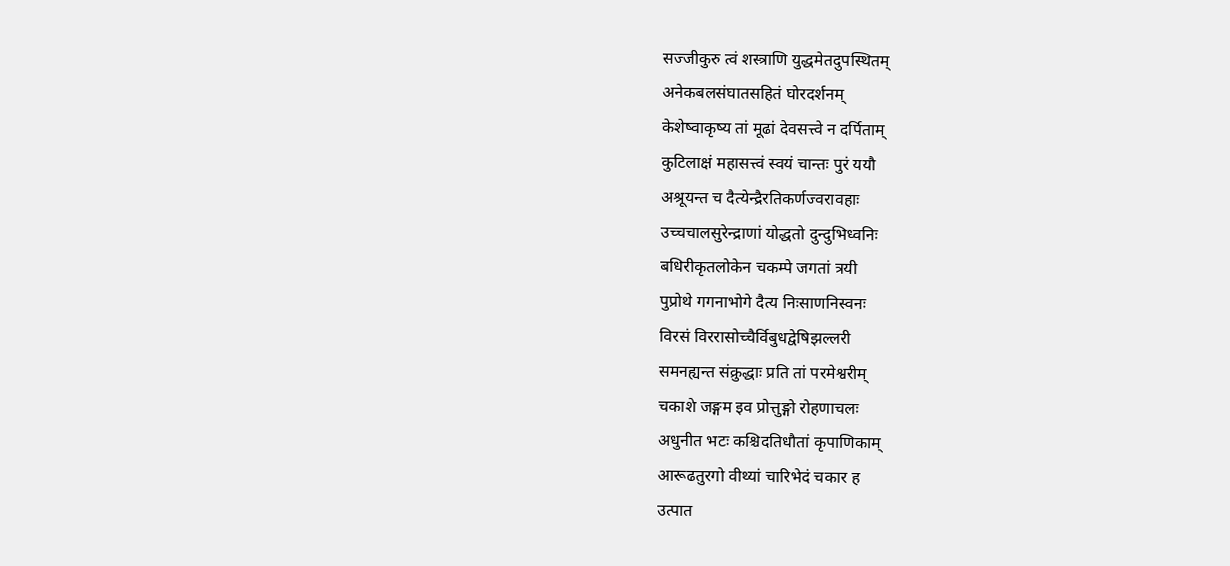सज्जीकुरु त्वं शस्त्राणि युद्धमेतदुपस्थितम्
अनेकबलसंघातसहितं घोरदर्शनम्
केशेष्वाकृष्य तां मूढां देवसत्त्वे न दर्पिताम्
कुटिलाक्षं महासत्त्वं स्वयं चान्तः पुरं ययौ
अश्रूयन्त च दैत्येन्द्रैरतिकर्णज्वरावहाः
उच्चचालसुरेन्द्राणां योद्धतो दुन्दुभिध्वनिः
बधिरीकृतलोकेन चकम्पे जगतां त्रयी
पुप्रोथे गगनाभोगे दैत्य निःसाणनिस्वनः
विरसं विररासोच्चैर्विबुधद्वेषिझल्लरी
समनह्यन्त संक्रुद्धाः प्रति तां परमेश्वरीम्
चकाशे जङ्गम इव प्रोत्तुङ्गो रोहणाचलः
अधुनीत भटः कश्चिदतिधौतां कृपाणिकाम्
आरूढतुरगो वीथ्यां चारिभेदं चकार ह
उत्पात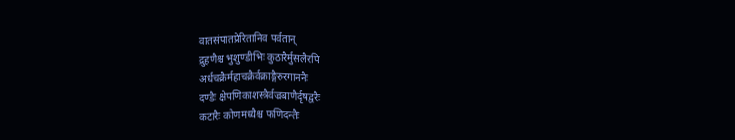वातसंपातप्रेरितानिव पर्वतान्
द्रुहणैश्च भुशुण्डीभिः कुठारैर्मुसलैरपि
अर्धचक्रैर्महाचक्रैर्वक्राङ्गैरुरगाननैः
दण्डैः क्षेपणिकाशस्त्रैर्वज्रबाणैर्दृषद्वरैः
कटारैः कोणमध्यैश्च फणिदन्तैः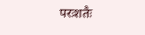परःशतैः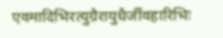एवमादिभिरत्युग्रैरायुधैर्जीवहारिभिः